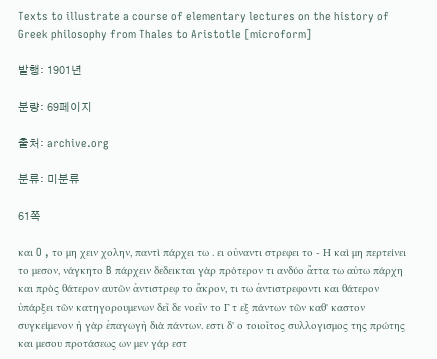Texts to illustrate a course of elementary lectures on the history of Greek philosophy from Thales to Aristotle [microform]

발행: 1901년

분량: 69페이지

출처: archive.org

분류: 미분류

61쪽

και O , το μη χειν χολην, παντὶ πάρχει τω . ει οὐναντι στρεφει το - Η καὶ μη περτείνει το μεσον, νάγκητο B πάρχειν δεδεικται γὰρ πρότερον τι ανδύο ἄττα τω αὐτω πάρχη και πρὸς θάτερον αυτῶν ἀντιστρεφ το ἄκρον, τι τω ἀντιστρεφοντι και θάτερον ὐπάρξει τῶν κατηγορουμενων δεῖ δε νοεῖν το Γ τ εξ πάντων τῶν καθ' καστον συγκείμενον ἡ γὰρ ἐπαγωγὴ διὰ πάντων. εστι δ' ο τοιοῖτος συλλογισμος της πρώτης και μεσου προτάσεως ων μεν γάρ εστ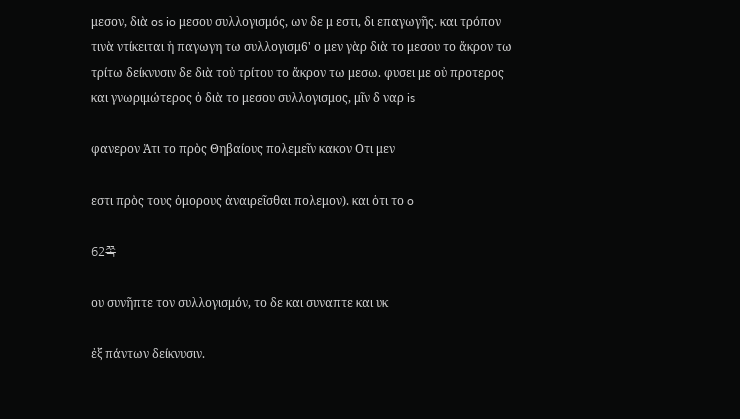μεσον, διὰ os io μεσου συλλογισμός, ων δε μ εστι, δι επαγωγῆς. και τρόπον τινὰ ντίκειται ἡ παγωγη τω συλλογισμ6' ο μεν γὰρ διὰ το μεσου το ἄκρον τω τρίτω δείκνυσιν δε διὰ τοὐ τρίτου το ἄκρον τω μεσω. φυσει με οὐ προτερος και γνωριμώτερος ὁ διὰ το μεσου συλλογισμος, μῖν δ ναρ is

φανερον Ἀτι το πρὸς Θηβαίους πολεμεῖν κακον Oτι μεν

εστι πρὸς τους ὁμορους ἀναιρεῖσθαι πολεμον). και ὁτι το o

62쪽

ου συνῆπτε τον συλλογισμόν, το δε και συναπτε και υκ

ἐξ πάντων δείκνυσιν.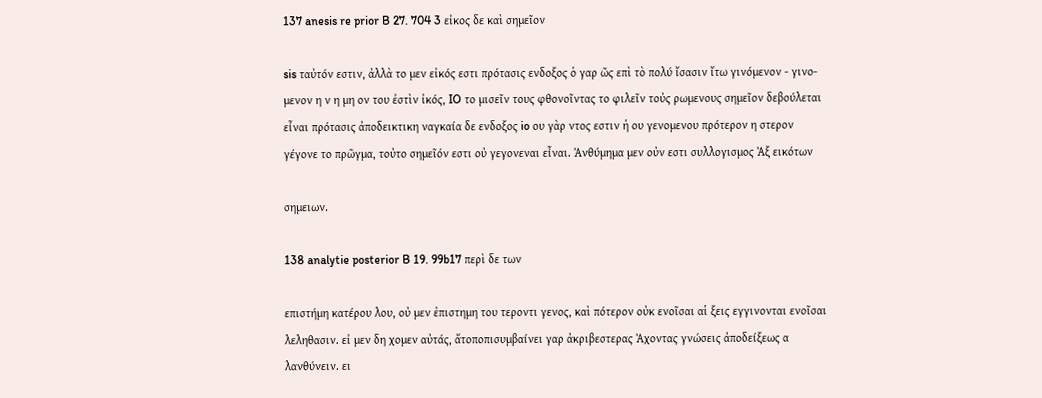137 anesis re prior B 27. 704 3 εἰκος δε καὶ σημεῖον

sis ταὐτόν εστιν, ἀλλὰ το μεν εἰκός εστι πρότασις ενδοξος ὁ γαρ ῶς επὶ τὸ πολύ ἴσασιν ἴτω γινόμενον - γινο- μενον η ν η μη ον του ἐστὶν ἰκός, IO το μισεῖν τους φθονοῖντας το φιλεῖν τοὐς ρωμενους σημεῖον δεβούλεται εἶναι πρότασις ἀποδεικτικη ναγκαία δε ενδοξος io ου γὰρ ντος εστιν ἡ ου γενομενου πρότερον η στερον γέγονε το πρῶγμα, τοὐτο σημεῖόν εστι οὐ γεγονεναι εἶναι. Ἀνθύμημα μεν οὐν εστι συλλογισμος Ἀξ εικότων

σημειων.

138 analytie posterior B 19. 99b17 περὶ δε των

επιστήμη κατέρου λου, οὐ μεν ἐπιστημη του τεροντι γενος, καὶ πότερον οὐκ ενοῖσαι αἱ ξεις εγγινονται ενοῖσαι λεληθασιν. εἰ μεν δη χομεν αὐτάς, ἄτοποπισυμβαίνει γαρ ἀκριβεστερας Ἀχοντας γνώσεις ἀποδείξεως α λανθύνειν. ει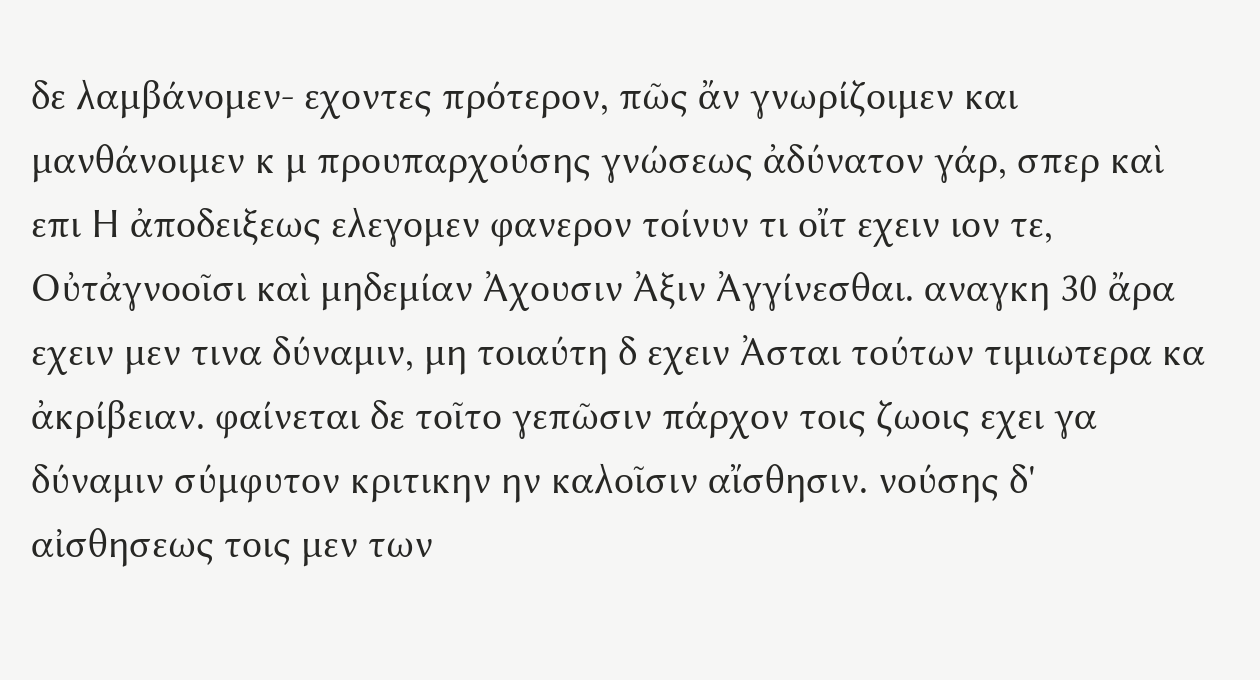δε λαμβάνομεν- εχοντες πρότερον, πῶς ἄν γνωρίζοιμεν και μανθάνοιμεν κ μ προυπαρχούσης γνώσεως ἀδύνατον γάρ, σπερ καὶ επι Η ἀποδειξεως ελεγομεν φανερον τοίνυν τι οἴτ εχειν ιον τε, Οὐτἀγνοοῖσι καὶ μηδεμίαν Ἀχουσιν Ἀξιν Ἀγγίνεσθαι. αναγκη 30 ἄρα εχειν μεν τινα δύναμιν, μη τοιαύτη δ εχειν Ἀσται τούτων τιμιωτερα κα ἀκρίβειαν. φαίνεται δε τοῖτο γεπῶσιν πάρχον τοις ζωοις εχει γα δύναμιν σύμφυτον κριτικην ην καλοῖσιν αἴσθησιν. νούσης δ' αἰσθησεως τοις μεν των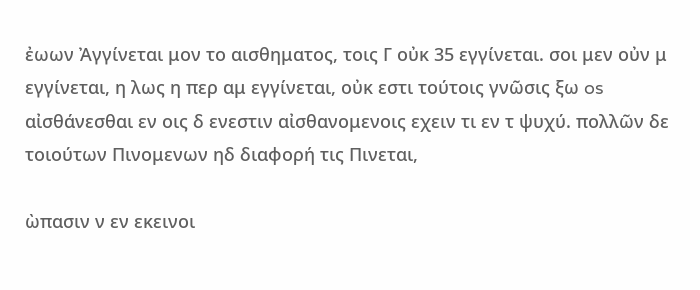ἐωων Ἀγγίνεται μον το αισθηματος, τοις Γ οὐκ 35 εγγίνεται. σοι μεν οὐν μ εγγίνεται, η λως η περ αμ εγγίνεται, οὐκ εστι τούτοις γνῶσις ξω os αἰσθάνεσθαι εν οις δ ενεστιν αἰσθανομενοις εχειν τι εν τ ψυχύ. πολλῶν δε τοιούτων Πινομενων ηδ διαφορή τις Πινεται,

ὼπασιν ν εν εκεινοι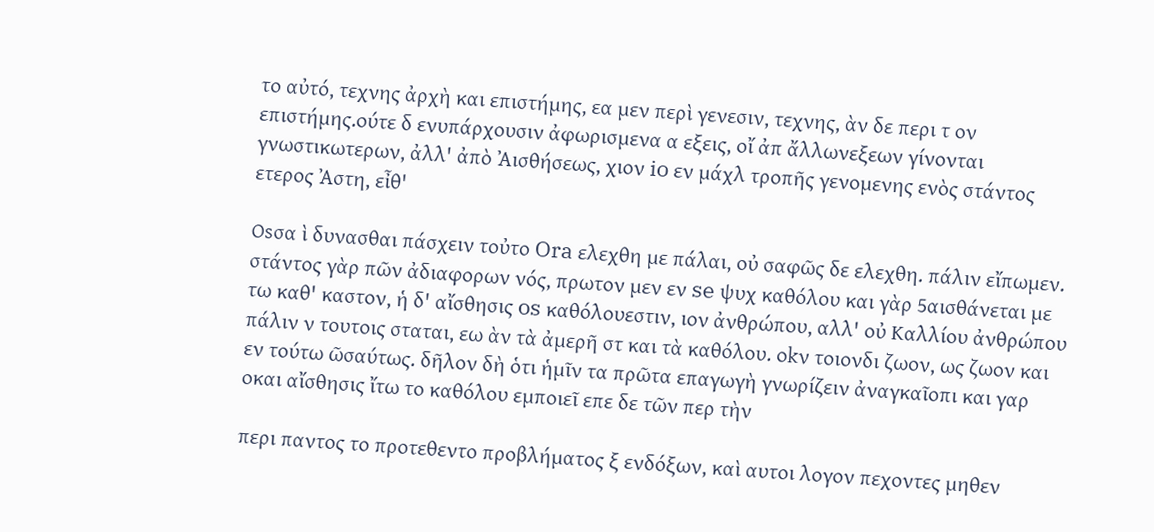το αὐτό, τεχνης ἀρχὴ και επιστήμης, εα μεν περὶ γενεσιν, τεχνης, ὰν δε περι τ ον επιστήμης.oύτε δ ενυπάρχουσιν ἀφωρισμενα α εξεις, οἴ ἀπ ἄλλωνεξεων γίνονται γνωστικωτερων, ἀλλ' ἀπὸ Ἀισθήσεως, χιον io εν μάχλ τροπῆς γενομενης ενὸς στάντος ετερος Ἀστη, εἶθ'

Osσα ὶ δυνασθαι πάσχειν τοὐτο Ora ελεχθη με πάλαι, οὐ σαφῶς δε ελεχθη. πάλιν εἴπωμεν. στάντος γὰρ πῶν ἀδιαφορων νός, πρωτον μεν εν se ψυχ καθόλου και γὰρ 5αισθάνεται με τω καθ' καστον, ἡ δ' αἴσθησις os καθόλουεστιν, ιον ἀνθρώπου, αλλ' οὐ Καλλίου ἀνθρώπου πάλιν ν τουτοις σταται, εω ὰν τὰ ἀμερῆ στ και τὰ καθόλου. okν τοιονδι ζωον, ως ζωον και εν τούτω ῶσαύτως. δῆλον δὴ ὁτι ἡμῖν τα πρῶτα επαγωγὴ γνωρίζειν ἀναγκαῖοπι και γαρ oκαι αἴσθησις ἴτω το καθόλου εμποιεῖ επε δε τῶν περ τὴν

περι παντος το προτεθεντο προβλήματος ξ ενδόξων, καὶ αυτοι λογον πεχοντες μηθεν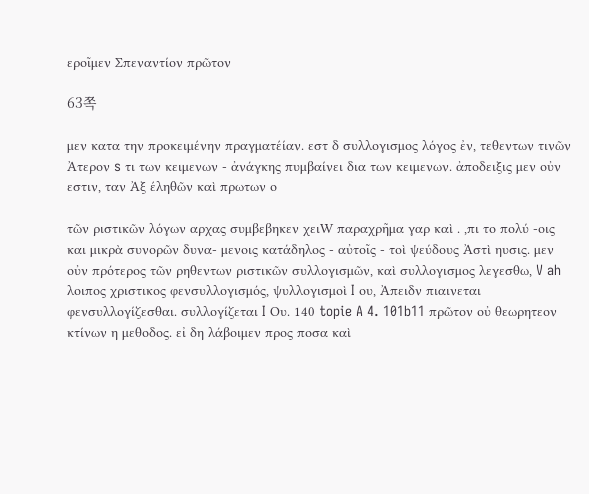εροῖμεν Σπεναντίον πρῶτον

63쪽

μεν κατα την προκειμένην πραγματέίαν. εστ δ συλλογισμος λόγος ἐν, τεθεντων τινῶν Ἀτερον s τι των κειμενων - ἀνάγκης πυμβαίνει δια των κειμενων. ἀποδειξις μεν οὐν εστιν, ταν Ἀξ έληθῶν καὶ πρωτων ο

τῶν ριστικῶν λόγων αρχας συμβεβηκεν χειW παραχρῆμα γαρ καὶ . ,πι το πολύ -οις και μικρὰ συνορῶν δυνα- μενοις κατάδηλος - αὐτοῖς - τοὶ ψεύδους Ἀστὶ ηυσις. μεν οὐν πρότερος τῶν ρηθεντων ριστικῶν συλλογισμῶν, καὶ συλλογισμος λεγεσθω, V ah λοιπος χριστικος φενσυλλογισμός, ψυλλογισμοὶ I ου, Ἀπειδν πιαινεται φενσυλλογίζεσθαι. συλλογίζεται I Ου. 140 topie A 4. 101b11 πρῶτον οὐ θεωρητεον κτίνων η μεθοδος. εἰ δη λάβοιμεν προς ποσα καὶ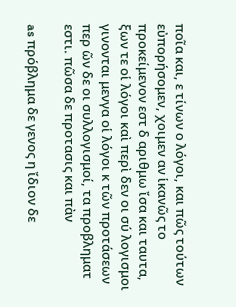ποῖα και, ε τίνων ο λόγοι, και πῶς τούτων εὐπορήσομεν, χοιμεν αν ἱκανῶς το προκείμενον εστ δ αριθμω ἴσα και ταυτα, ξων τε οἱ λόγοι καὶ περὶ δεν οι σύ λογισμοι γινονται μενγα οἱ λόγοι κ τῶν προτάσεων περ ῶν δε οι συλλογισμοί, τα προβληματ εστι. πῶσα δε προτασις και πὰν

as πρόβλημα δε γενος η ἴδιον δε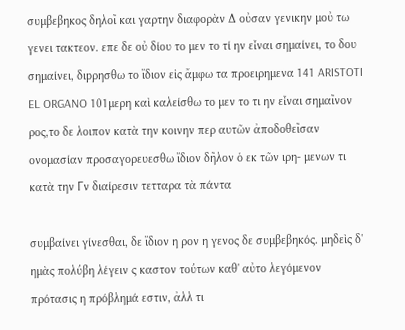συμβεβηκος δηλοῖ και γαρτην διαφορὰν Δ οὐσαν γενικην μοὐ τω γενει τακτεον. επε δε οὐ δίου το μεν το τί ην εἶναι σημαίνει, το δου σημαίνει, διpρησθω το ἴδιον εἰς ἄμφω τα προειρημενα 141 ARISTOTI EL ORGANO 101μερη καὶ καλείσθω το μεν το τι ην εἶναι σημαῖνον ρος,το δε λοιπον κατὰ την κοινην περ αυτῶν ἀποδοθεῖσαν ονομασίαν προσαγορευεσθω ἴδιον δῆλον ὁ εκ τῶν ιρη- μενων τι κατὰ την Γν διαίρεσιν τετταρα τὰ πάντα

συμβαίνει γίνεσθαι, δε ἴδιον η ρον η γενος δε συμβεβηκός. μηδεὶς δ' ημὰς πολύβη λέγειν ς καστον τούτων καθ' αὐτο λεγόμενον πρότασις η πρόβλημά εστιν, ἀλλ τι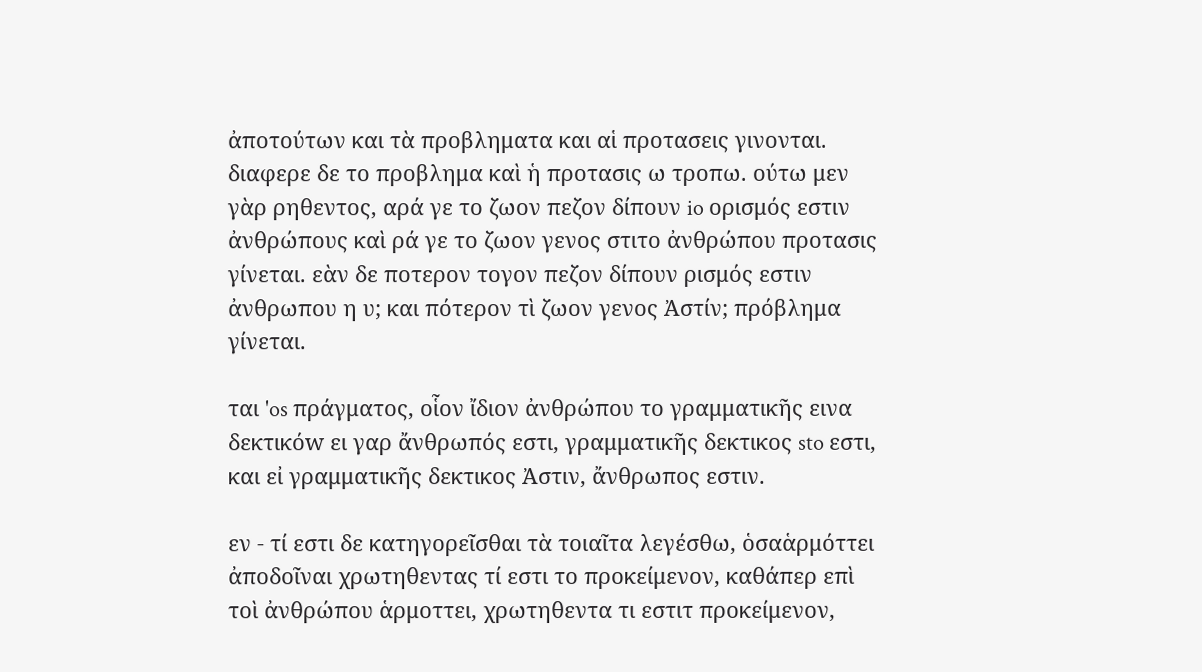ἀποτούτων και τὰ προβληματα και αἱ προτασεις γινονται. διαφερε δε το προβλημα καὶ ἡ προτασις ω τροπω. ούτω μεν γὰρ ρηθεντος, αρά γε το ζωον πεζον δίπουν io ορισμός εστιν ἀνθρώπους καὶ ρά γε το ζωον γενος στιτο ἀνθρώπου προτασις γίνεται. εὰν δε ποτερον τογον πεζον δίπουν ρισμός εστιν ἀνθρωπου η υ; και πότερον τὶ ζωον γενος Ἀστίν; πρόβλημα γίνεται.

ται 'os πράγματος, οἷον ἴδιον ἀνθρώπου το γραμματικῆς εινα δεκτικόw ει γαρ ἄνθρωπός εστι, γραμματικῆς δεκτικος sto εστι, και εἰ γραμματικῆς δεκτικος Ἀστιν, ἄνθρωπος εστιν.

εν - τί εστι δε κατηγορεῖσθαι τὰ τοιαῖτα λεγέσθω, ὁσαἁρμόττει ἀποδοῖναι χρωτηθεντας τί εστι το προκείμενον, καθάπερ επὶ τοὶ ἀνθρώπου ἁρμοττει, χρωτηθεντα τι εστιτ προκείμενον,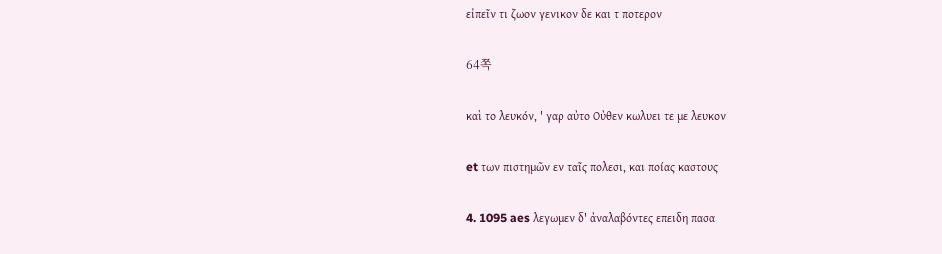εἰπεῖν τι ζωον γενικον δε και τ ποτερον

64쪽

καὶ το λευκόν, ' γαρ αὐτο Οὐθεν κωλυει τε με λευκον

et των πιστημῶν εν ταῖς πολεσι, και ποίας καστους

4. 1095 aes λεγωμεν δ' ἀναλαβόντες επειδη πασα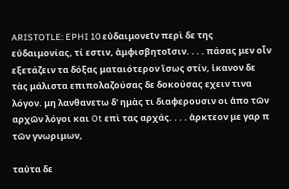ARISTOTLE: EPHI 10 εὐδαιμονεῖν περὶ δε της εὐδαιμονίας, τί εστιν, ἀμφισβητοῖσιν. . . . πάσας μεν οἶν εξετάζειν τα δόξας ματαιότερον ἴσως στίν, ἱκανον δε τὰς μάλιστα επιπολαζούσας δε δοκούσας εχειν τινα λόγον. μη λανθανετω δ' ημὰς τι διαφερουσιν οι ἀπο τῶν αρχῶν λόγοι και Ot επὶ τας αρχάς. . . . ἀρκτεον με γαρ π τῶν γνωριμων,

ταὐτα δε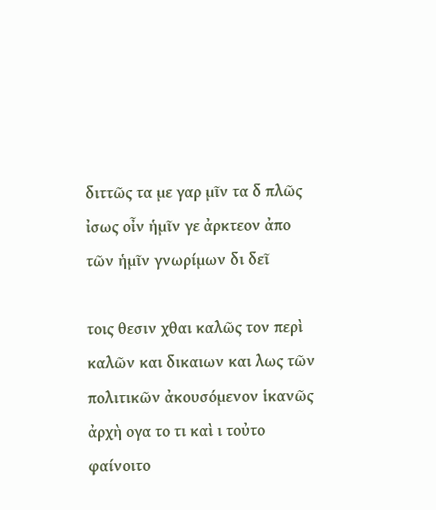διττῶς τα με γαρ μῖν τα δ πλῶς ἰσως οἶν ἡμῖν γε ἀρκτεον ἀπο τῶν ἡμῖν γνωρίμων δι δεῖ

τοις θεσιν χθαι καλῶς τον περὶ καλῶν και δικαιων και λως τῶν πολιτικῶν ἀκουσόμενον ἱκανῶς ἀρχὴ ογα το τι καὶ ι τοὐτο φαίνοιτο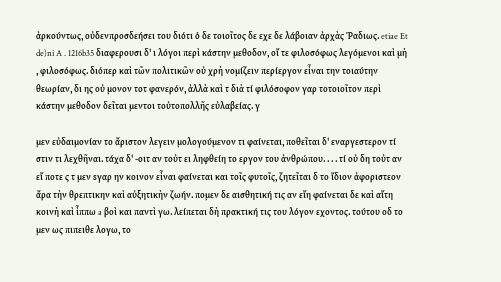ἀρκούντως, οὐδενπροσδεήσει του διότι ὁ δε τοιοῖτος δε εχε δε λάβοιαν ἀρχὰς Ῥαδιως. etiae Et de)ni A . 1216b35 διαφερουσι δ' ι λόγοι περὶ κάστην μεθοδον, οἴ τε φιλοσόφως λεγόμενοι καὶ μὴ , φιλοσόφως. διόπερ καὶ τῶν πολιτικῶν οὐ χρὴ νομίζειν περίεργον εἶναι την τοιαύτην θεωρίαν, δι ης οὐ μονον τοτ φανερόν, ἀλλὰ καὶ τ διὰ τί φιλόσοφον γαρ τοτοιοῖτον περὶ κάστην μεθοδον δεῖται μεντοι τοὐτοπολλῆς εὐλαβείας. γ

μεν εὐδαιμονίαν το ἄριστον λεγειν μολογούμενον τι φαίνεται, ποθεῖται δ' εναργεστερον τί στιν τι λεχθῆναι. τάχα δ' -οιτ αν τοὐτ ει ληφθείη το εργον του ἀνθρώπου. . . . τί οὐ δη τοὐτ αν εἴ ποτε ς τ μεν sγαρ ην κοινον εἶναι φαίνεται και τοῖς φυτοῖς, ζητεῖται δ το ἴδιον ἀφοριστεον ἄρα τὴν θρεπτικην καὶ αὐξητικὴν ζωήν. πομεν δε αισθητική τις αν εἴη φαίνεται δε καὶ αἴτη κοινὴ καὶ ἶππω a βοὶ και παντὶ γω. λείπεται δὴ πρακτική τις του λόγον εχοντος. τούτου οδ το μεν ως πιπειθε λογω, το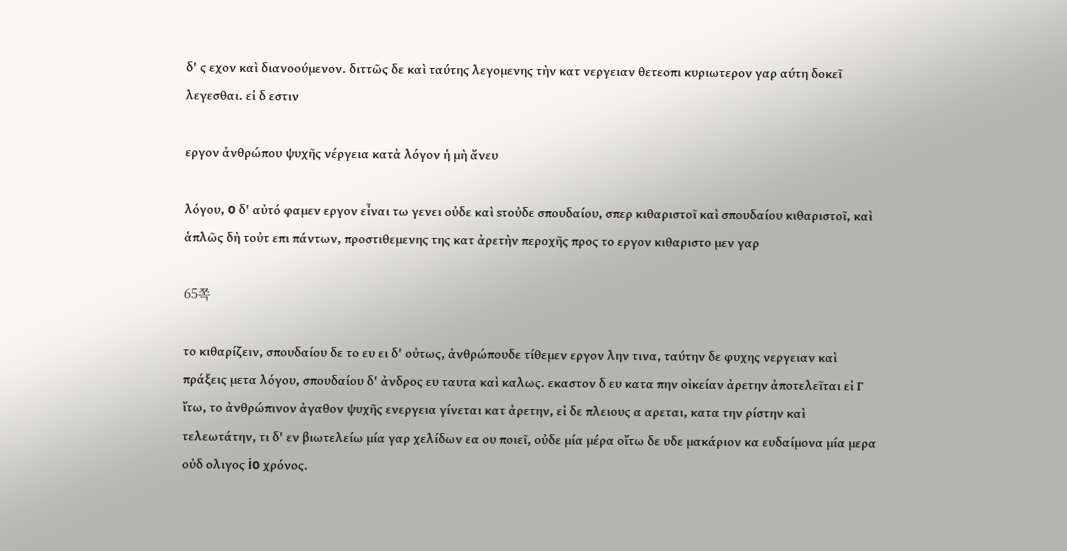δ' ς εχον καὶ διανοούμενον. διττῶς δε καὶ ταύτης λεγομενης τὴν κατ νεργειαν θετεοπι κυριωτερον γαρ αύτη δοκεῖ λεγεσθαι. εἰ δ εστιν

εργον ἀνθρώπου ψυχῆς νέργεια κατὰ λόγον ἡ μὴ ἄνευ

λόγου, o δ' αὐτό φαμεν εργον εἶναι τω γενει οὐδε καὶ sτοὐδε σπουδαίου, σπερ κιθαριστοῖ καὶ σπουδαίου κιθαριστοῖ, καὶ ἁπλῶς δὴ τοὐτ επι πάντων, προστιθεμενης της κατ ἀρετὴν περοχῆς προς το εργον κιθαριστο μεν γαρ

65쪽

το κιθαρίζειν, σπουδαίου δε το ευ ει δ' οὐτως, ἀνθρώπουδε τίθεμεν εργον λην τινα, ταύτην δε φυχης νεργειαν καὶ πράξεις μετα λόγου, σπουδαίου δ' ἀνδρος ευ ταυτα καὶ καλως. εκαστον δ ευ κατα πην οἰκείαν ἀρετην ἀποτελεῖται εἰ Γ ἴτω, το ἀνθρώπινον ἀγαθον ψυχῆς ενεργεια γίνεται κατ ἀρετην, εἰ δε πλειους α αρεται, κατα την ρίστην καὶ τελεωτάτην, τι δ' εν βιωτελείω μία γαρ χελίδων εα ου ποιεῖ, οὐδε μία μέρα οἴτω δε υδε μακάριον κα ευδαίμονα μία μερα οὐδ ολιγος io χρόνος.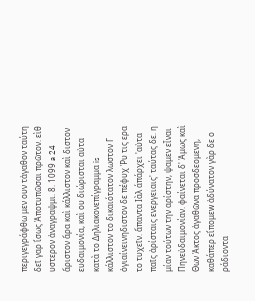περιγεγράφθω μεν ουν τἀγαθον ταύτη δεῖ γαρ ἴσως Ἀποτυπῶσαι πρῶτον. εὶθ υστερον ἀναγραψμι. 8. 1099 a 24 ἄριστον ἄρα καὶ κάλλιστον καὶ διστον ευδαιμονία, καὶ ου διώρισται αὐτα κατὰ το Δηλιακονεπίγραμμα is κάλλιστον το δικαιότατον λωστον Γ ὁγιαίνεινηδιστον δε πέφυχ Ῥυ τις ερα το τυχεῖν. ἄπαντα Iὰλ άπάρχει 'αὐτα παῖς ἀρίσταις ενεργειαις' ταύτας δε. η μίαν τούτων την αρίστην, ψαμεν εἶναι Πηνεὐδαιμονίαν. φαίνεται δ' Ἀμως καὶ Θων Ἀκτος ἀγαθῶνα προσδεομενη, καθάπερ εἴπομεw ἀδύνατον γὰρ δε ο ράδιοντα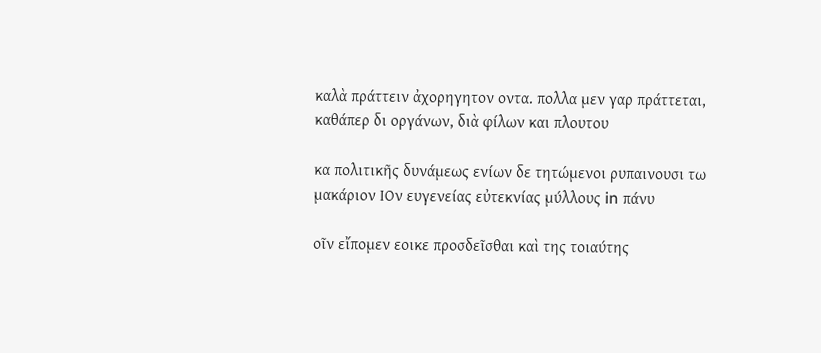καλὰ πράττειν ἀχορηγητον οντα. πολλα μεν γαρ πράττεται, καθάπερ δι οργάνων, διὰ φίλων και πλουτου

κα πολιτικῆς δυνάμεως ενίων δε τητώμενοι ρυπαινουσι τω μακάριον IOν ευγενείας εὐτεκνίας μύλλους in πάνυ

οῖν εἴπομεν εοικε προσδεῖσθαι καὶ της τοιαύτης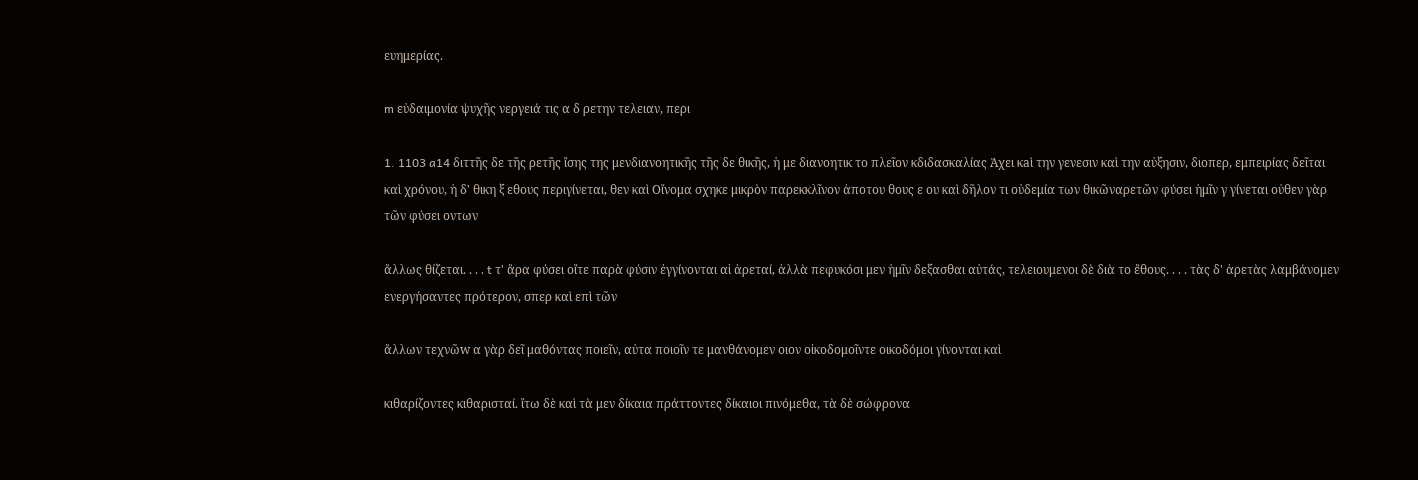ευημερίας.

m εὐδαιμονία ψυχῆς νεργειά τις α δ ρετην τελειαν, περι

1. 1103 a14 διττῆς δε τῆς ρετῆς ἴσης της μενδιανοητικῆς τῆς δε θικῆς, ἡ με διανοητικ το πλεῖον κδιδασκαλίας Ἀχει κaὶ την γενεσιν καὶ την αὐξησιν, διοπερ, εμπειρίας δεῖται καὶ χρόνου, ἡ δ' θικη ξ εθους περιγίνεται, θεν καὶ Οἴνομα σχηκε μικρὸν παρεκκλῖνον ἀποτου θους ε ου καὶ δῆλον τι οὐδεμία των θικῶναρετῶν φύσει ἡμῖν γ γίνεται οὐθεν γὰρ τῶν φύσει οντων

ἄλλως θίζεται. . . . t τ' ἄρα φύσει οἴτε παρὰ φύσιν ἐγγίνονται αἱ ἀρεταί, ἀλλὰ πεφυκόσι μεν ἡμῖν δεξασθαι αὐτάς, τελειουμενοι δὲ διὰ το ἔθους. . . . τὰς δ' ἀρετὰς λαμβάνομεν ενεργήσαντες πρότερον, σπερ καὶ επὶ τῶν

ἄλλων τεχνῶw α γὰρ δεῖ μαθόντας ποιεῖν, αὐτα ποιοῖν τε μανθάνομεν οιον οἰκοδομοῖντε οικοδόμοι γίνονται καὶ

κιθαρίζοντες κιθαρισταί. ἴτω δὲ καὶ τὰ μεν δίκαια πράττοντες δίκαιοι πινόμεθα, τὰ δὲ σώφρονα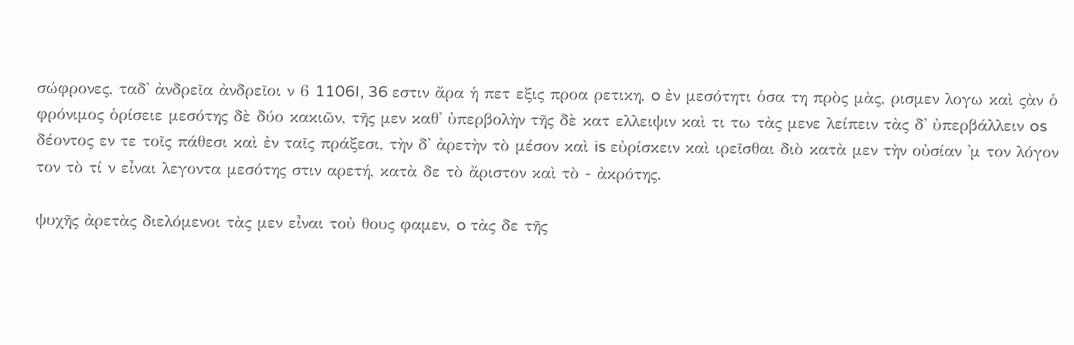σώφρονες, ταδ' ἀνδρεῖα ἀνδρεῖοι ν 6 1106I, 36 εστιν ἄρα ἡ πετ εξις προα ρετικη, o ἐν μεσότητι ὁσα τη πρὸς μὰς, ρισμεν λογω καὶ ςὰν ὁ φρόνιμος ὁρίσειε μεσότης δὲ δύο κακιῶν, τῆς μεν καθ' ὐπερβολὴν τῆς δὲ κατ ελλειψιν καὶ τι τω τὰς μενε λείπειν τὰς δ' ὐπερβάλλειν os δέοντος εν τε τοῖς πάθεσι καὶ ἐν ταῖς πράξεσι, τὴν δ' ἀρετὴν τὸ μέσον καὶ is εὐρίσκειν καὶ ιρεῖσθαι διὸ κατὰ μεν τὴν οὐσίαν 'μ τον λόγον τον τὸ τί ν εἶναι λεγοντα μεσότης στιν αρετή, κατὰ δε τὸ ἄριστον καὶ τὸ - ἀκρότης.

ψυχῆς ἀρετὰς διελόμενοι τὰς μεν εἶναι τοὐ θους φαμεν, o τὰς δε τῆς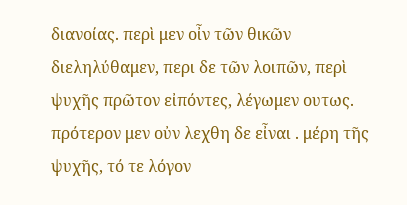διανοίας. περὶ μεν οἶν τῶν θικῶν διεληλύθαμεν, περι δε τῶν λοιπῶν, περὶ ψυχῆς πρῶτον εἰπόντες, λέγωμεν ουτως. πρότερον μεν οὐν λεχθη δε εἶναι . μέρη τῆς ψυχῆς, τό τε λόγον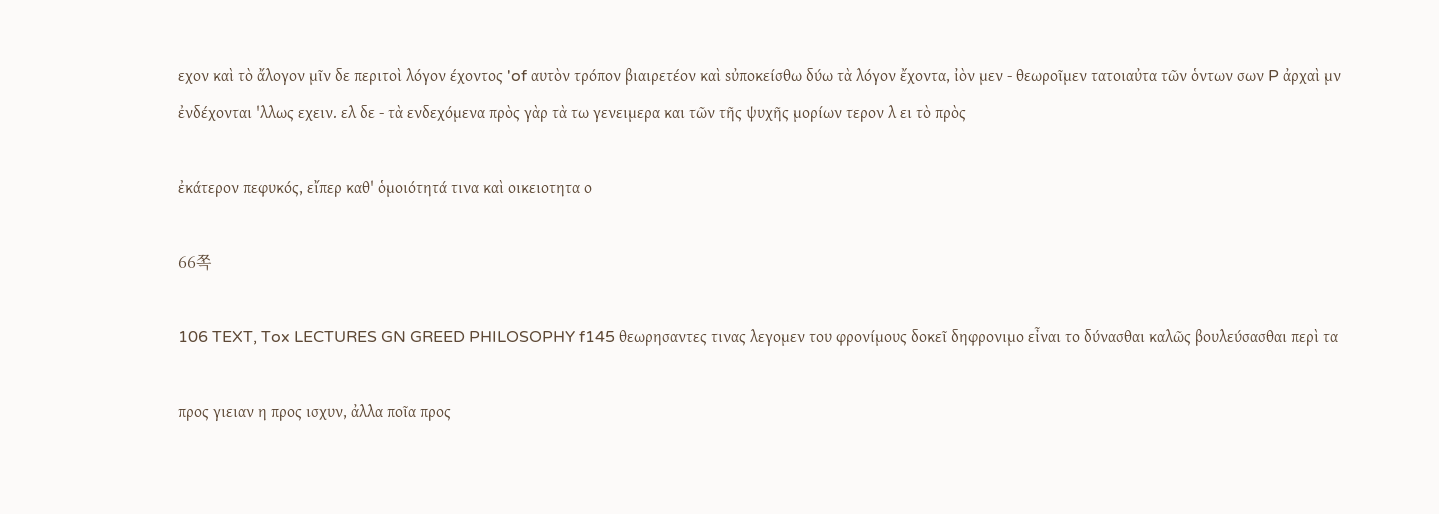εχον καὶ τὸ ἄλογον μῖν δε περιτοὶ λόγον έχοντος 'of αυτὸν τρόπον βιαιρετέον καὶ sὐποκείσθω δύω τὰ λόγον ἔχοντα, ἰὸν μεν - θεωροῖμεν τατοιαὐτα τῶν ὁντων σων P ἀρχαὶ μν ἐνδέχονται 'λλως εχειν. ελ δε - τὰ ενδεχόμενα πρὸς γὰρ τὰ τω γενειμερα και τῶν τῆς ψυχῆς μορίων τερον λ ει τὸ πρὸς

ἐκάτερον πεφυκός, εἴπερ καθ' ὁμοιότητά τινα καὶ οικειοτητα ο

66쪽

106 TEXT, Tox LECTURES GN GREED PHILOSOPHY f145 θεωρησαντες τινας λεγομεν του φρονίμους δοκεῖ δηφρονιμο εἶναι το δύνασθαι καλῶς βουλεύσασθαι περὶ τα

προς γιειαν η προς ισχυν, ἀλλα ποῖα προς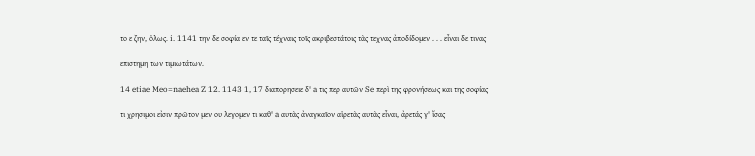το ε ζην, ὁλως. i. 1141 την δε σοφία εν τε ταῖς τέχναις τοῖς ακριβεστάτοις τὰς τεχνας ἀποδίδομεν . . . εἶναι δε τινας

επιστημη των τιμιωτάτων.

14 etiae Meo=naehea Z 12. 1143 1, 17 διαπορησειε δ' a τις περ αυτῶν Se περὶ της φρονήσεως και της σοφίας

τι χρησιμοι εἰσιν πρῶτον μεν ου λεγομεν τι καθ' a αυτὰς ἀναγκαῖον αἱρετὰς αυτὰς εἶναι, ἀρετάς γ' ἴσας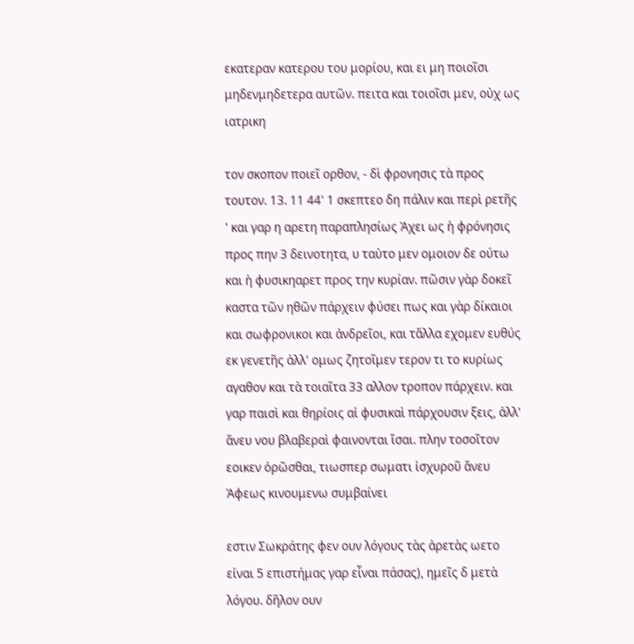εκατεραν κατερου του μορίου, και ει μη ποιοῖσι μηδενμηδετερα αυτῶν. πειτα και τοιοῖσι μεν, οὐχ ως ιατρικη

τον σκοπον ποιεῖ ορθον, - δὶ φρονησις τὰ προς τουτον. 13. 11 44' 1 σκεπτεο δη πάλιν και περὶ ρετῆς ' και γαρ η αρετη παραπλησίως Ἀχει ως ἡ φρόνησις προς πην 3 δεινοτητα, υ ταὐτο μεν ομοιον δε ούτω και ἡ φυσικηαρετ προς την κυρίαν. πῶσιν γὰρ δοκεῖ καστα τῶν ηθῶν πάρχειν φύσει πως και γὰρ δίκαιοι και σωφρονικοι και ἀνδρεῖοι, και τἄλλα εχομεν ευθύς εκ γενετῆς ἀλλ' ομως ζητοῖμεν τερον τι το κυρίως αγαθον και τὰ τοιαῖτα 33 αλλον τροπον πάρχειν. και γαρ παισὶ και θηρίοις αἱ φυσικαὶ πάρχουσιν ξεις, ἀλλ' ἄνευ νου βλαβεραὶ φαινονται ἴσαι. πλην τοσοῖτον εοικεν ὁρῶσθαι, τιωσπερ σωματι ἰσχυροῦ ἄνευ Ἀφεως κινουμενω συμβαίνει

εστιν Σωκράτης φεν ουν λόγους τὰς ἀρετὰς ωετο εἰναι 5 επιστήμας γαρ εἶναι πάσας), ημεῖς δ μετὰ λόγου. δῆλον ουν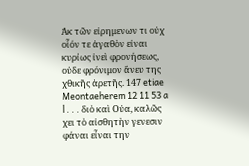Ἀκ τῶν εἰρημενων τι οὐχ οἷόν τε ἀγαθὸν εἰναι κυρίως ἰνεὶ φρονήσεως, οὐδε φρόνιμον ἄνευ της χθικῆς ἀρετῆς. 147 etiae Meontaeherem 12 11 53 a l . . . διὸ καὶ Οὐα, καλῶς χει τὸ αἰσθητὴν γενεσιν φάναι εἶναι την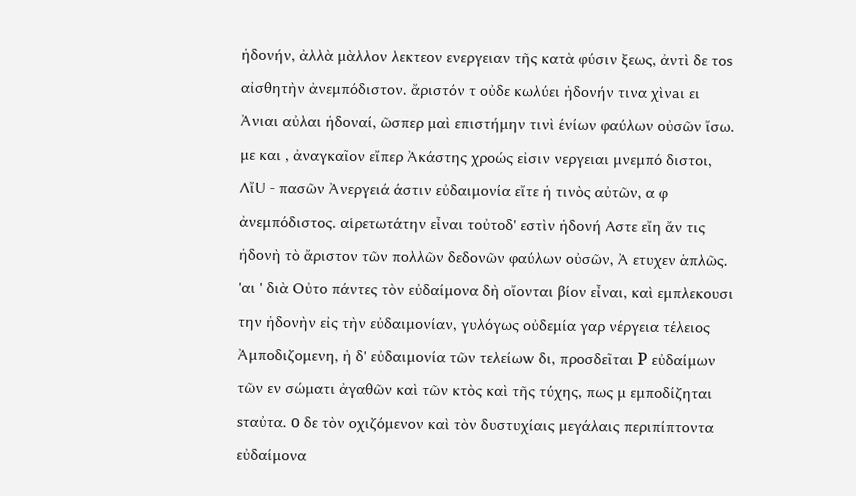ἡδονήν, ἀλλὰ μὰλλον λεκτεον ενεργειαν τῆς κατὰ φύσιν ξεως, ἀντὶ δε τos αἰσθητὴν ἀνεμπόδιστον. ἄριστόν τ οὐδε κωλύει ἡδονήν τινα χὶνaι ει Ἀνιαι αὐλαι ἡδοναί, ῶσπερ μαὶ επιστήμην τινὶ ένίων φαύλων οὐσῶν ἴσω. με και , ἀναγκαῖον εἴπερ Ἀκάστης χροώς εἰσιν νεργειαι μνεμπό διστοι, ΛἴU - πασῶν Ἀνεργειά άστιν εὐδαιμονία εἴτε ἡ τινὸς αὐτῶν, α φ ἀνεμπόδιστος. αἱρετωτάτην εἶναι τοὐτοδ' εστὶν ἡδονή Aστε εἴη ἄν τις ἡδονὴ τὸ ἄριστον τῶν πολλῶν δεδονῶν φαύλων οὐσῶν, Ἀ ετυχεν ἁπλῶς. 'αι ' διὰ Οὐτο πάντες τὸν εὐδαίμονα δὴ οἴονται βίον εἶναι, καὶ εμπλεκουσι την ἡδονὴν εἰς τὴν εὐδαιμονίαν, γυλόγως οὐδεμία γαρ νέργεια τέλειος Ἀμποδιζομενη, ἡ δ' εὐδαιμονία τῶν τελείωw δι, προσδεῖται P εὐδαίμων τῶν εν σώματι ἀγαθῶν καὶ τῶν κτὸς καὶ τῆς τύχης, πως μ εμποδίζηται sταὐτα. o δε τὸν oχιζόμενον καὶ τὸν δυστυχίαις μεγάλαις περιπίπτοντα εὐδαίμονα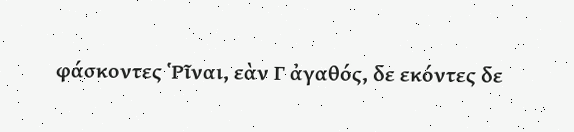φάσκοντες Ῥῖναι, εὰν Γ ἀγαθός, δε εκόντες δε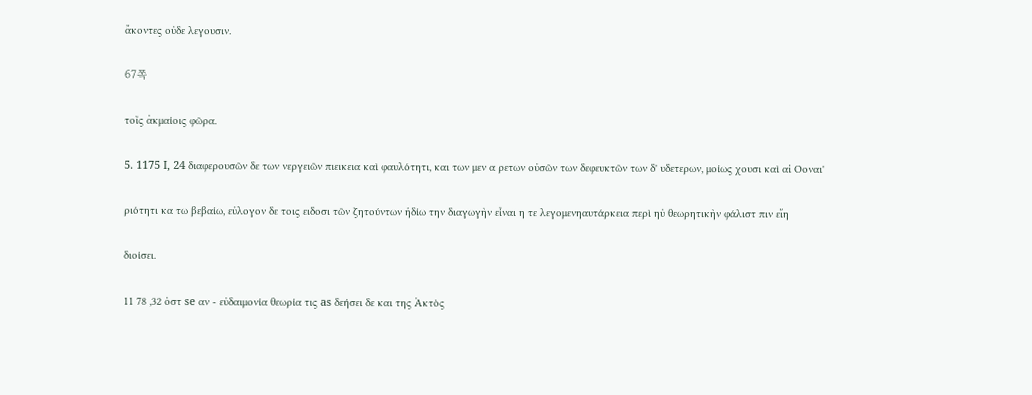ἄκοντες οὐδε λεγουσιν.

67쪽

τοῖς ἀκμαίοις φῶρα.

5. 1175 I, 24 διαφερουσῶν δε των νεργειῶν πιεικεια καὶ φαυλότητι, και των μεν α ρετων οὐσῶν των δεφευκτῶν των δ' υδετερων, μοίως χουσι καὶ αἱ Οοναι'

ριότητι κα τω βεβαίω, εὐλογον δε τοις ειδοσι τῶν ζητούντων ἡδίω την διαγωγὴν εἶναι η τε λεγομενηαυτάρκεια περὶ ηὐ θεωρητικὴν φάλιστ πιν εἴη

διοίσει.

11 78 ,32 ὀστ se αν - εὐδαιμονία θεωρία τις as δεήσει δε και της Ἀκτὸς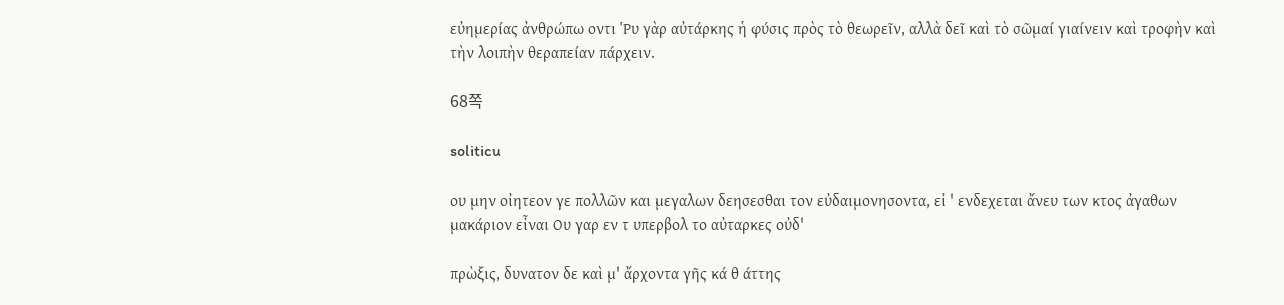εὐημερίας ἀνθρώπω οντι Ῥυ γὰρ αὐτάρκης ἡ φύσις πρὸς τὸ θεωρεῖν, αλλὰ δεῖ καὶ τὸ σῶμαί γιαίνειν καὶ τροφὴν καὶ τὴν λοιπὴν θεραπείαν πάρχειν.

68쪽

soliticu

ου μην οἰητεον γε πολλῶν και μεγαλων δεησεσθαι τον εὐδαιμονησοντα, εἰ ' ενδεχεται ἄνευ των κτος ἀγαθων μακάριον εἶναι Ου γαρ εν τ υπερβολ το αὐταρκες οὐδ'

πρὼξις, δυνατον δε καὶ μ' ἄρχοντα γῆς κά θ άττης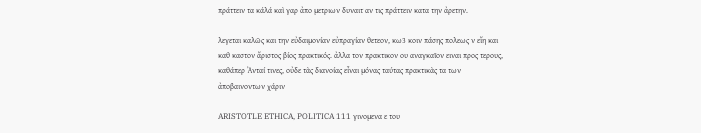πράττειν τα κάλά καὶ γαρ ἀπο μετριων δυναιτ αν τις πράττειν κατα την ἀρετην.

λεγεται καλῶς και την εὐδαιμονίαν εὐπραγίαν θετεον, κω3 κοιν πάσης πολεως ν εἴη και καθ καστον ἄριστος βίος πρακτικός. ἀλλα τον πρακτικον ου αναγκαῖον ειναι προς τερους, καθάπερ Ἀνταί τινες, οὐδε τὰς διανοίας εἶναι μόνας ταύτας πρακτικὰς τα των ἀποβαινοντων χάριν

ARISTOTLE ETHICA, POLITICA 111 γινομενα ε του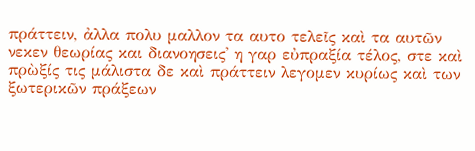πράττειν, ἀλλα πολυ μαλλον τα αυτο τελεῖς καὶ τα αυτῶν νεκεν θεωρίας και διανοησεις' η γαρ εὐπραξία τέλος, στε καὶ πρὼξίς τις μάλιστα δε καὶ πράττειν λεγομεν κυρίως καὶ των ξωτερικῶν πράξεων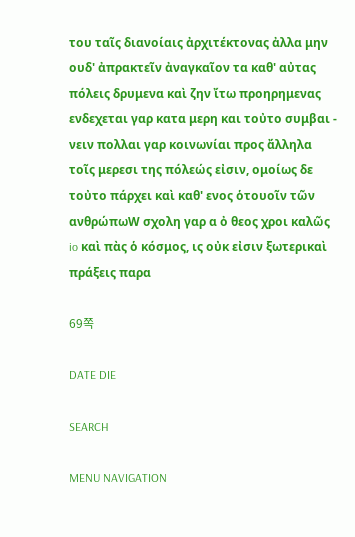του ταῖς διανοίαις ἀρχιτέκτονας ἀλλα μην ουδ' ἀπρακτεῖν ἀναγκαῖον τα καθ' αὐτας πόλεις δρυμενα καὶ ζην ἴτω προηρημενας ενδεχεται γαρ κατα μερη και τοὐτο συμβαι - νειν πολλαι γαρ κοινωνίαι προς ἄλληλα τοῖς μερεσι της πόλεώς εἰσιν, ομοίως δε τοὐτο πάρχει καὶ καθ' ενος ὁτουοῖν τῶν ανθρώπωW σχολη γαρ α ὀ θεος χροι καλῶς io καὶ πὰς ὁ κόσμος, ις οὐκ εἰσιν ξωτερικαὶ πράξεις παρα

69쪽

DATE DIE

SEARCH

MENU NAVIGATION